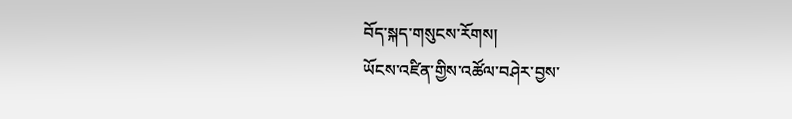བོད་སྐད་གསུངས་རོགས།
ཡོངས་འཛིན་གྱིས་འཚོལ་བཤེར་བྱས་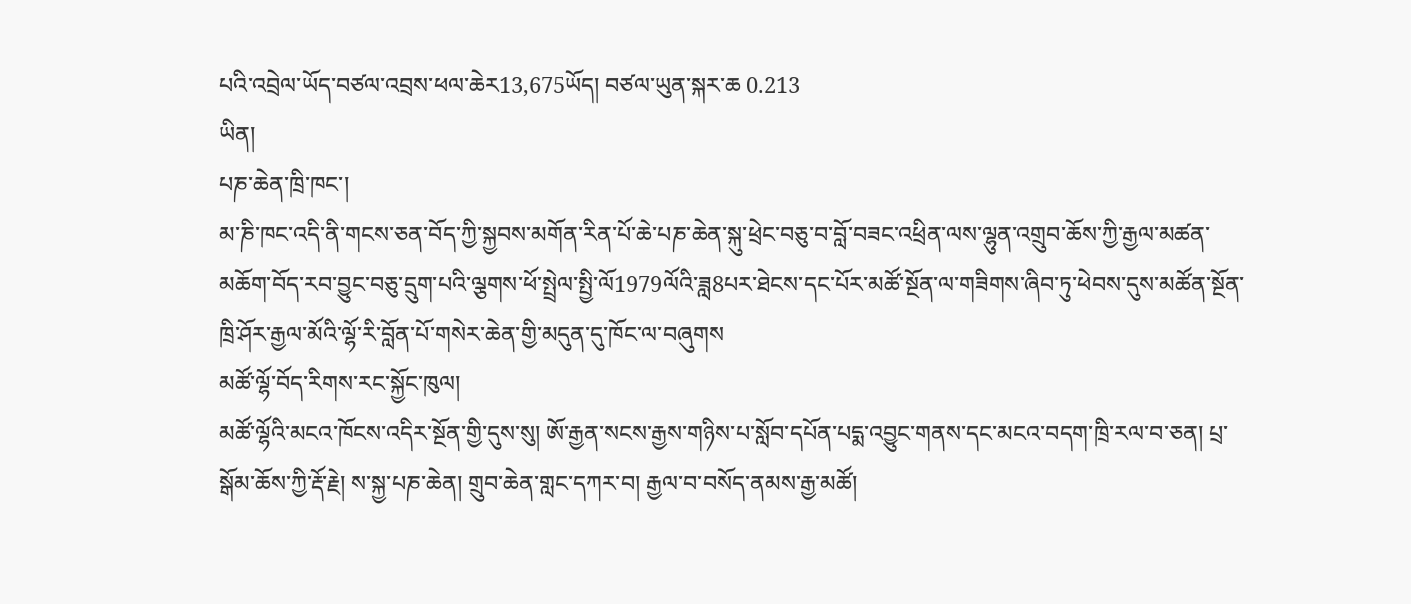པའི་འབྲེལ་ཡོད་བཙལ་འབྲས་ཕལ་ཆེར13,675ཡོད། བཙལ་ཡུན་སྐར་ཆ 0.213
ཡིན།
པཎ་ཆེན་ཁྲི་ཁང་།
མ་ཎི་ཁང་འདི་ནི་གངས་ཅན་བོད་ཀྱི་སྐྱབས་མགོན་རིན་པོ་ཆེ་པཎ་ཆེན་སྐུ་ཕྲེང་བཅུ་བ་བློ་བཟང་འཕྲིན་ལས་ལྷུན་འགྲུབ་ཆོས་ཀྱི་རྒྱལ་མཚན་མཆོག་བོད་རབ་བྱུང་བཅུ་དྲུག་པའི་ལྕགས་ཕོ་སྤྲེལ་སྤྱི་ལོ1979ལོའི་ཟླ8པར་ཐེངས་དང་པོར་མཚོ་སྔོན་ལ་གཟིགས་ཞིབ་ཏུ་ཕེབས་དུས་མཚོན་སྔོན་ཁྲི་ཤོར་རྒྱལ་མོའི་ལྷོ་རི་བློན་པོ་གསེར་ཆེན་གྱི་མདུན་དུ་ཁོང་ལ་བཞུགས
མཚོ་ལྷོ་བོད་རིགས་རང་སྐྱོང་ཁུལ།
མཚོ་ལྷོའི་མངའ་ཁོངས་འདིར་སྔོན་གྱི་དུས་སུ། ཨོ་རྒྱན་སངས་རྒྱས་གཉིས་པ་སློབ་དཔོན་པདྨ་འབྱུང་གནས་དང་མངའ་བདག་ཁྲི་རལ་བ་ཅན། པྲ་སྒོམ་ཆོས་ཀྱི་རྡོ་རྗེ། ས་སྐྱ་པཎ་ཆེན། གྲུབ་ཆེན་གླང་དཀར་བ། རྒྱལ་བ་བསོད་ནམས་རྒྱ་མཚོ།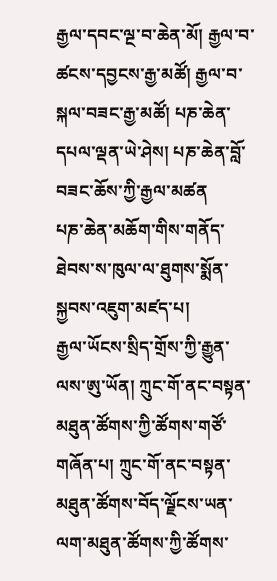རྒྱལ་དབང་ལྔ་བ་ཆེན་མོ། རྒྱལ་བ་ཚངས་དབྱངས་རྒྱ་མཚོ། རྒྱལ་བ་སྐལ་བཟང་རྒྱ་མཚོ། པཎ་ཆེན་དཔལ་ལྡན་ཡེ་ཤེས། པཎ་ཆེན་བློ་བཟང་ཆོས་ཀྱི་རྒྱལ་མཚན
པཎ་ཆེན་མཆོག་གིས་གནོད་ཐེབས་ས་ཁུལ་ལ་ཐུགས་སྨོན་སྐྱབས་འཇུག་མཛད་པ།
རྒྱལ་ཡོངས་སྲིད་གྲོས་ཀྱི་རྒྱུན་ལས་ཨུ་ཡོན། ཀྲུང་གོ་ནང་བསྟན་མཐུན་ཚོགས་ཀྱི་ཚོགས་གཙོ་གཞོན་པ། ཀྲུང་གོ་ནང་བསྟན་མཐུན་ཚོགས་བོད་ལྗོངས་ཡན་ལག་མཐུན་ཚོགས་ཀྱི་ཚོགས་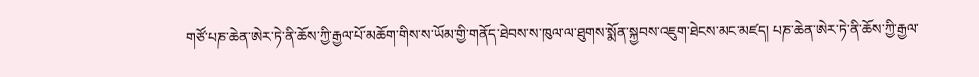གཙོ་པཎ་ཆེན་ཨེར་ཏེ་ནི་ཆོས་ཀྱི་རྒྱལ་པོ་མཆོག་གིས་ས་ཡོམ་གྱི་གནོད་ཐེབས་ས་ཁུལ་ལ་ཐུགས་སྨོན་སྐྱབས་འཇུག་ཐེངས་མང་མཛད། པཎ་ཆེན་ཨེར་ཏེ་ནི་ཆོས་ཀྱི་རྒྱལ་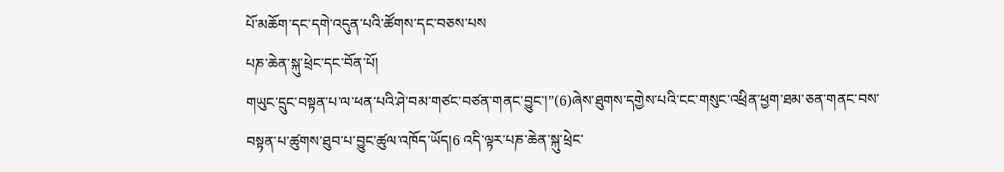པོ་མཆོག་དང་དགེ་འདུན་པའི་ཚོགས་དང་བཅས་པས
པཎ་ཆེན་སྐུ་ཕྲེང་དང་བོན་པོ།
གཡུང་དྲུང་བསྟན་པ་ལ་ཕན་པའི་ཤེ་བམ་གཙང་བཙན་གནང་བྱུང་།”(6)ཞེས་ཐུགས་དགྱེས་པའི་ངང་གསུང་འཕྲིན་ཕྱག་ཐམ་ཅན་གནང་བས་བསྟན་པ་ཚུགས་ཐུབ་པ་བྱུང་ཚུལ་འཁོད་ཡོད།6 འདི་ལྟར་པཎ་ཆེན་སྐུ་ཕྲེང་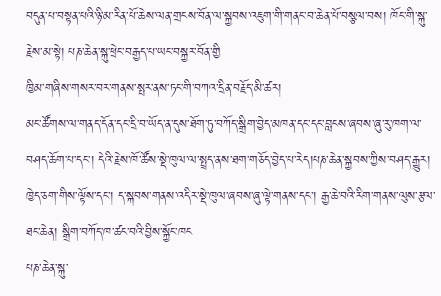བདུན་པ་བསྟན་པའི་ཉི་མ་རིན་པོ་ཆེས་ལན་གྲངས་བོན་ལ་སྐྱབས་འཇུག་གི་གནང་བ་ཆེན་པོ་བསྩལ་བས། ཁོང་གི་སྐུ་རྗེས་མ་སྟེ། པཎ་ཆེན་སྐུ་ཕྲེང་བརྒྱད་པ་ཡང་བསྐྱར་བོན་གྱི
ཁྱིམ་གཞིས་གསར་བར་གནས་སྤར་ནས་ཏང་གི་བཀའ་དྲིན་བརྗོད་མི་ཚར།
མང་ཚོགས་ལ་གནད་དོན་དང་དྲི་བ་ཡོད་ན་དུས་ཐོག་ཏུ་བཀོད་སྒྲིག་བྱེད་མཁན་དང་དང་བླངས་ཞབས་ཞུ་རུ་ཁག་ལ་བཤད་ཆོག་པ་དང་། དེའི་རྗེས་ཁོ་ཚོས་སྡེ་ཁུལ་ལ་སྤྲད་ནས་ཐག་གཅོད་བྱེད་པ་རེད།པཎ་ཆེན་སྐྱབས་ཀྱིས་བཤད་རྒྱུར། ཁྱེད་ཅག་གིས་ལྟོས་དང་། ད་སྐབས་གནས་འདིར་སྡེ་ཁུལ་ཞབས་ཞུ་ལྟེ་གནས་དང་། རྒྱ་ཆེ་བའི་རིག་གནས་ལུས་རྩལ་ཐང་ཆེན། སྒྲིག་བཀོད་ཁ་ཚང་བའི་བྱིས་སྐྱོང་ཁང
པཎ་ཆེན་སྐུ་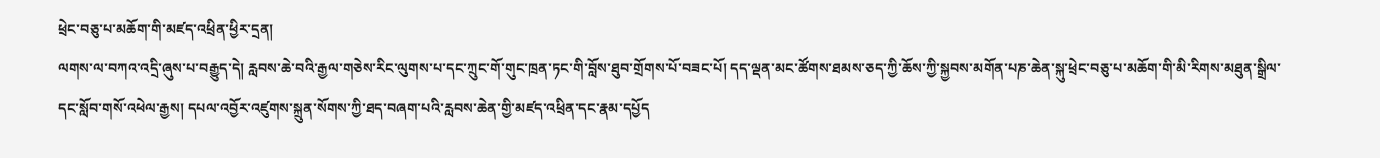ཕྲེང་བཅུ་པ་མཆོག་གི་མཛད་འཕྲིན་ཕྱིར་དྲན།
ལགས་ལ་བཀའ་འདྲི་ཞུས་པ་བརྒྱུད་དེ། རླབས་ཆེ་བའི་རྒྱལ་གཅེས་རིང་ལུགས་པ་དང་ཀྲུང་གོ་གུང་ཁྲན་ཏང་གི་བློས་ཐུབ་གྲོགས་པོ་བཟང་པོ། དད་ལྡན་མང་ཚོགས་ཐམས་ཅད་ཀྱི་ཆོས་ཀྱི་སྐྱབས་མགོན་པཎ་ཆེན་སྐུ་ཕྲེང་བཅུ་པ་མཆོག་གི་མི་རིགས་མཐུན་སྒྲིལ་དང་སློབ་གསོ་འཕེལ་རྒྱས། དཔལ་འབྱོར་འཛུགས་སྐྲུན་སོགས་ཀྱི་ཐད་བཞག་པའི་རླབས་ཆེན་གྱི་མཛད་འཕྲིན་དང་རྣམ་དཔྱོད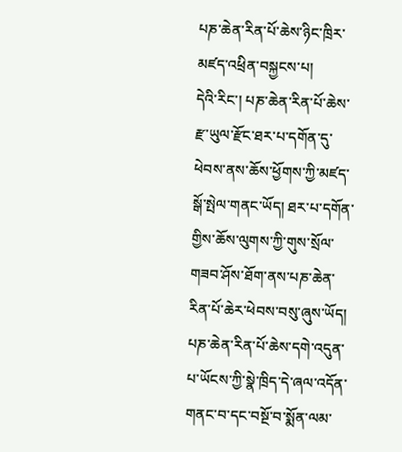པཎ་ཆེན་རིན་པོ་ཆེས་ཉིང་ཁྲིར་མཛད་འཕྲིན་བསྐྱངས་པ།
དེའི་རིང་། པཎ་ཆེན་རིན་པོ་ཆེས་རྫ་ཡུལ་རྫོང་ཐར་པ་དགོན་དུ་ཕེབས་ནས་ཆོས་ཕྱོགས་ཀྱི་མཛད་སྒོ་སྤེལ་གནང་ཡོད། ཐར་པ་དགོན་གྱིས་ཆོས་ལུགས་ཀྱི་གུས་སྲོལ་གཟབ་ཤོས་ཐོག་ནས་པཎ་ཆེན་རིན་པོ་ཆེར་ཕེབས་བསུ་ཞུས་ཡོད། པཎ་ཆེན་རིན་པོ་ཆེས་དགེ་འདུན་པ་ཡོངས་ཀྱི་སྣེ་ཁྲིད་དེ་ཞལ་འདོན་གནང་བ་དང་བསྔོ་བ་སྨོན་ལམ་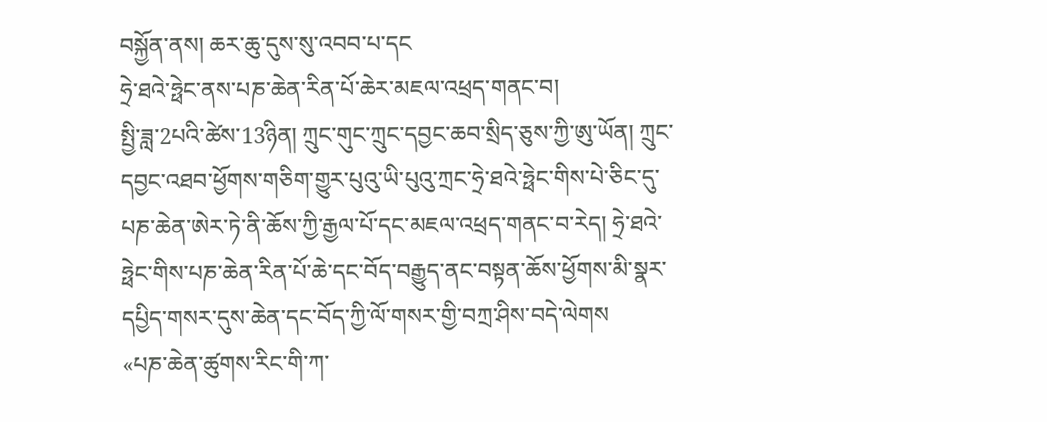བསྐྱོན་ནས། ཆར་ཆུ་དུས་སུ་འབབ་པ་དང
ཧྲེ་ཐའེ་ཧྥེང་ནས་པཎ་ཆེན་རིན་པོ་ཆེར་མཇལ་འཕྲད་གནང་བ།
སྤྱི་ཟླ་2པའི་ཚེས་13ཉིན། ཀྲུང་གུང་ཀྲུང་དབྱང་ཆབ་སྲིད་ཅུས་ཀྱི་ཨུ་ཡོན། ཀྲུང་དབྱང་འཐབ་ཕྱོགས་གཅིག་གྱུར་པུའུ་ཡི་པུའུ་ཀྲང་ཧྲེ་ཐའེ་ཧྥེང་གིས་པེ་ཅིང་དུ་པཎ་ཆེན་ཨེར་ཏེ་ནི་ཆོས་ཀྱི་རྒྱལ་པོ་དང་མཇལ་འཕྲད་གནང་བ་རེད། ཧྲེ་ཐའེ་ཧྥེང་གིས་པཎ་ཆེན་རིན་པོ་ཆེ་དང་བོད་བརྒྱུད་ནང་བསྟན་ཆོས་ཕྱོགས་མི་སྣར་དཔྱིད་གསར་དུས་ཆེན་དང་བོད་ཀྱི་ལོ་གསར་གྱི་བཀྲ་ཤིས་བདེ་ལེགས
«པཎ་ཆེན་ཚུགས་རིང་གི་ཀ་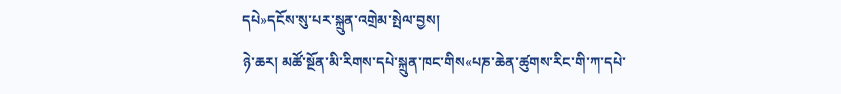དཔེ»དངོས་སུ་པར་སྐྲུན་འགྲེམ་སྤེལ་བྱས།
ཉེ་ཆར། མཚོ་སྔོན་མི་རིགས་དཔེ་སྐྲུན་ཁང་གིས«པཎ་ཆེན་ཚུགས་རིང་གི་ཀ་དཔེ་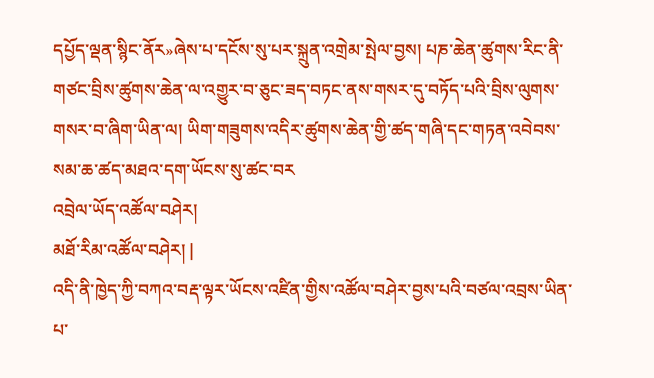དཔྱོད་ལྡན་སྙིང་ནོར»ཞེས་པ་དངོས་སུ་པར་སྐྲུན་འགྲེམ་སྤེལ་བྱས། པཎ་ཆེན་ཚུགས་རིང་ནི་གཙང་བྲིས་ཚུགས་ཆེན་ལ་འགྱུར་བ་ཅུང་ཟད་བཏང་ནས་གསར་དུ་བཏོད་པའི་བྲིས་ལུགས་གསར་བ་ཞིག་ཡིན་ལ། ཡིག་གཟུགས་འདིར་ཚུགས་ཆེན་གྱི་ཚད་གཞི་དང་གཏན་འབེབས་སམ་ཆ་ཚད་མཐའ་དག་ཡོངས་སུ་ཚང་བར
འབྲེལ་ཡོད་འཚོལ་བཤེར།
མཐོ་རིམ་འཚོལ་བཤེར། |
འདི་ནི་ཁྱེད་ཀྱི་བཀའ་བརྡ་ལྟར་ཡོངས་འཛིན་གྱིས་འཚོལ་བཤེར་བྱས་པའི་བཙལ་འབྲས་ཡིན་པ་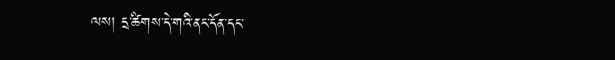ལས། དྲ་ཚིགས་དེ་གའི་ནང་དོན་དང་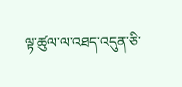ལྟ་ཚུལ་ལ་འཐད་འདུན་ཅི་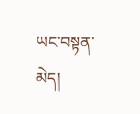ཡང་བསྟན་མེད།